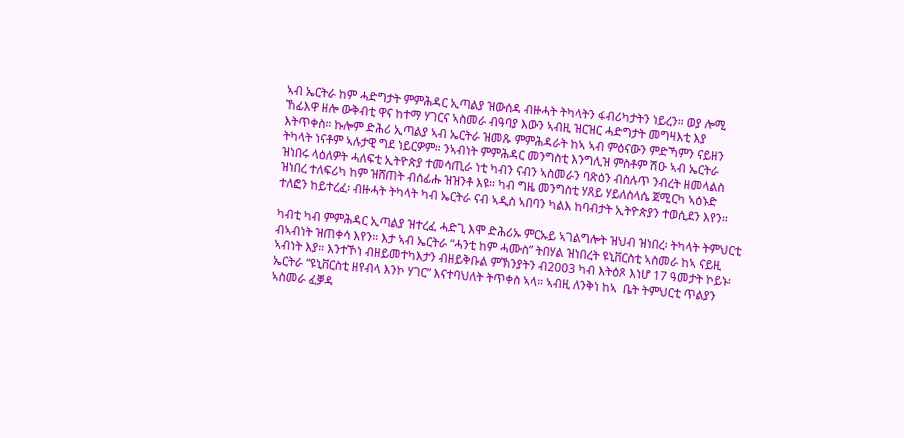ኣብ ኤርትራ ከም ሓድግታት ምምሕዳር ኢጣልያ ዝውሰዳ ብዙሓት ትካላትን ፋብሪካታትን ነይረን። ወያ ሎሚ ኸፊእዋ ዘሎ ውቅብቲ ዋና ከተማ ሃገርና ኣስመራ ብዓባያ እውን ኣብዚ ዝርዝር ሓድግታት መግዛእቲ እያ እትጥቀስ። ኩሎም ድሕሪ ኢጣልያ ኣብ ኤርትራ ዝመጹ ምምሕዳራት ከኣ ኣብ ምዕናውን ምድኻምን ናይዘን ትካላት ነናቶም ኣሉታዊ ግደ ነይርዎም። ንኣብነት ምምሕዳር መንግስቲ እንግሊዝ ምስቶም ሽዑ ኣብ ኤርትራ ዝነበሩ ላዕለዎት ሓለፍቲ ኢትዮጵያ ተመሳጢራ ነቲ ካብን ናብን ኣስመራን ባጽዕን ብስሉጥ ንብረት ዘመላልስ ዝነበረ ተለፍሪካ ከም ዝሸጠት ብሰፊሑ ዝዝንቶ እዩ። ካብ ግዜ መንግስቲ ሃጸይ ሃይለስላሴ ጀሚርካ ኣዕኑድ ተለፎን ከይተረፈ፡ ብዙሓት ትካላት ካብ ኤርትራ ናብ ኣዲስ ኣበባን ካልእ ከባብታት ኢትዮጵያን ተወሲደን እየን።

ካብቲ ካብ ምምሕዳር ኢጣልያ ዝተረፈ ሓድጊ እሞ ድሕሪኡ ምርኡይ ኣገልግሎት ዝህብ ዝነበረ፡ ትካላት ትምህርቲ ብኣብነት ዝጠቀሳ እየን። እታ ኣብ ኤርትራ “ሓንቲ ከም ሓሙስ” ትበሃል ዝነበረት ዩኒቨርስቲ ኣስመራ ከኣ ናይዚ ኣብነት እያ። እንተኾነ ብዘይመተካእታን ብዘይቅቡል ምኽንያትን ብ2003 ካብ እትዕጾ እነሆ 17 ዓመታት ኮይኑ፡ ኤርትራ “ዩኒቨርስቲ ዘየብላ እንኮ ሃገር” እናተባህለት ትጥቀስ ኣላ። ኣብዚ ለንቅነ ከኣ  ቤት ትምህርቲ ጥልያን  ኣስመራ ፈቓዳ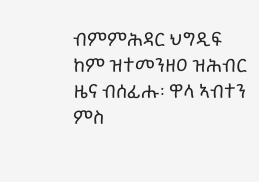ብምምሕዳር ህግዲፍ ከም ዝተመንዘዐ ዝሕብር ዜና ብሰፊሑ፡ ዋላ ኣብተን ምስ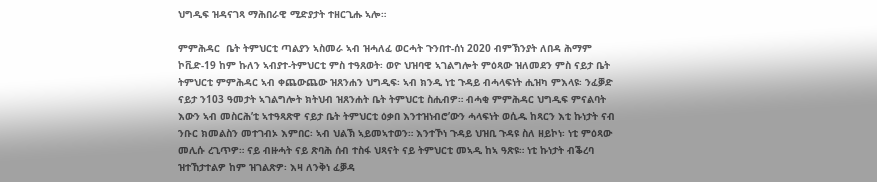ህግዲፍ ዝዳናገጻ ማሕበራዊ ሚድያታት ተዘርጊሑ ኣሎ።

ምምሕዳር  ቤት ትምህርቲ ጣልያን ኣስመራ ኣብ ዝሓለፈ ወርሓት ጉንበተ-ሰነ 2020 ብምኽንያት ለበዳ ሕማም ኮቪድ-19 ከም ኩለን ኣብያተ-ትምህርቲ ምስ ተዓጸወት፡ ወዮ ህዝባዊ ኣገልግሎት ምዕጻው ዝለመደን ምስ ናይታ ቤት ትምህርቲ ምምሕዳር ኣብ ቀጨውጨው ዝጸንሐን ህግዲፍ፡ ኣብ ክንዲ ነቲ ጉዳይ ብሓላፍነት ሒዝካ ምእላዩ፡ ንፈቓድ ናይታ ን103 ዓመታት ኣገልግሎት ክትህብ ዝጸንሐት ቤት ትምህርቲ ስሒብዎ። ብሓቂ ምምሕዳር ህግዲፍ ምናልባት እውን ኣብ መስርሕ’ቲ ኣተዓጻጽዋ ናይታ ቤት ትምህርቲ ዕቃበ እንተዝነብሮ’ውን ሓላፍነት ወሲዱ ከጻርን እቲ ኩነታት ናብ ንቡር ክመልስን መተገብኦ እምበር፡ ኣብ ህልኽ ኣይመኣተወን። እንተኾነ ጉዳይ ህዝቢ ጉዳዩ ስለ ዘይኮነ፡ ነቲ ምዕጻው መሊሱ ረጊጥዎ። ናይ ብዙሓት ናይ ጽባሕ ሰብ ተስፋ ህጻናት ናይ ትምህርቲ መኣዲ ከኣ ዓጽዩ። ነቲ ኩነታት ብቕረባ ዝተኸታተልዎ ከም ዝገልጽዎ፡ እዛ ለንቅነ ፈቓዳ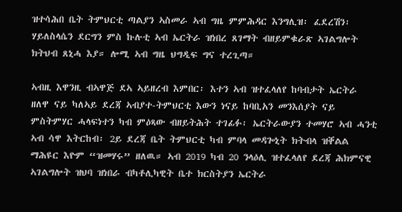ዝተሳሕበ ቤት ትምህርቲ ጣልያን ኣስመራ ኣብ ግዜ ምምሕዳር እንግሊዝ፡ ፈደረሽን፡ ሃይለስላሴን ደርግን ምስ ኩሉቲ ኣብ ኤርትራ ዝነበረ ጸገማት ብዘይምቁራጽ ኣገልግሎት ክትህብ ጸኒሓ እያ። ሎሚ ኣብ ግዜ ህግዲፍ ግና ተረጊጣ።

ኣብዚ እዋንዚ ብኣዋጅ ደኣ ኣይዘረብ እምበር፡ እተን ኣብ ዝተፈላለየ ከባብታት ኤርትራ ዘለዋ ናይ ካለኣይ ደረጃ ኣብያተ-ትምህርቲ እውን ነናይ ከባቢአን መንእሰያት ናይ ምስትምሃር ሓላፍነተን ካብ ምዕጻው ብዘይትሕት ተገፊፉ፡ ኤርትራውያን ተመሃሮ ኣብ ሓንቲ ኣብ ሳዋ እትርከብ፡ 2ይ ደረጃ ቤት ትምህርቲ ካብ ምባላ መዳጐኒት ክትብላ ዝቐልል ማሕዩር እዮም “ዝመሃሩ” ዘለዉ። ኣብ 2019 ካብ 20 ንላዕሊ ዝተፈላለየ ደረጃ ሕክምናዊ ኣገልግሎት ዝህባ ዝነበራ ብካቶሊካዊት ቤተ ክርስትያን ኤርትራ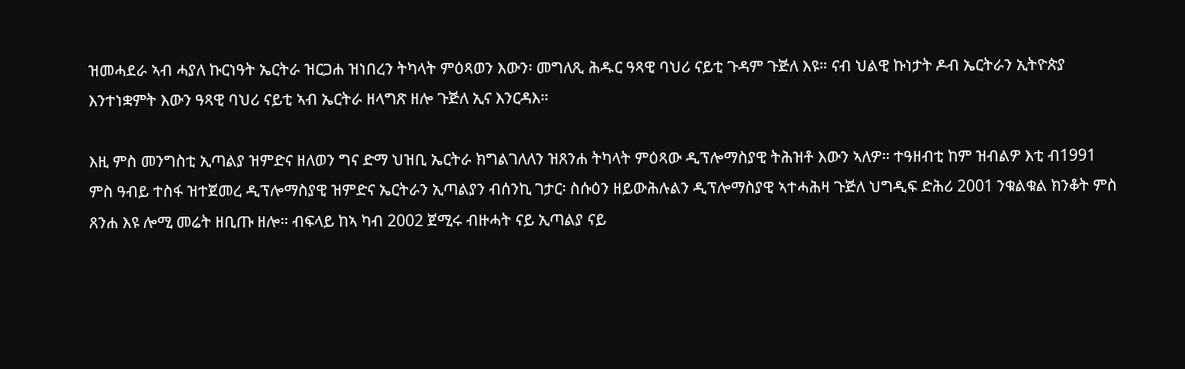ዝመሓደራ ኣብ ሓያለ ኩርነዓት ኤርትራ ዝርጋሐ ዝነበረን ትካላት ምዕጻወን እውን፡ መግለጺ ሕዱር ዓጻዊ ባህሪ ናይቲ ጉዳም ጉጅለ እዩ። ናብ ህልዊ ኩነታት ዶብ ኤርትራን ኢትዮጵያ እንተነቋምት እውን ዓጻዊ ባህሪ ናይቲ ኣብ ኤርትራ ዘላግጽ ዘሎ ጉጅለ ኢና እንርዳእ።

እዚ ምስ መንግስቲ ኢጣልያ ዝምድና ዘለወን ግና ድማ ህዝቢ ኤርትራ ክግልገለለን ዝጸንሐ ትካላት ምዕጻው ዲፕሎማስያዊ ትሕዝቶ እውን ኣለዎ። ተዓዘብቲ ከም ዝብልዎ እቲ ብ1991 ምስ ዓብይ ተስፋ ዝተጀመረ ዲፕሎማስያዊ ዝምድና ኤርትራን ኢጣልያን ብሰንኪ ገታር፡ ስሱዕን ዘይውሕሉልን ዲፕሎማስያዊ ኣተሓሕዛ ጉጅለ ህግዲፍ ድሕሪ 2001 ንቁልቁል ክንቆት ምስ ጸንሐ እዩ ሎሚ መሬት ዘቢጡ ዘሎ። ብፍላይ ከኣ ካብ 2002 ጀሚሩ ብዙሓት ናይ ኢጣልያ ናይ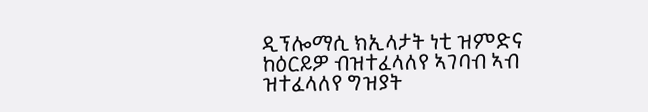ዲፕሎማሲ ክኢላታት ነቲ ዝምድና ከዕርይዎ ብዝተፈላለየ ኣገባብ ኣብ ዝተፈላለየ ግዝያት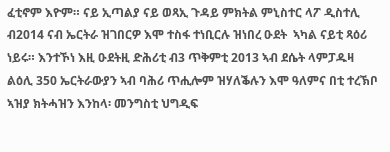ፈቲኖም እዮም። ናይ ኢጣልያ ናይ ወጻኢ ጉዳይ ምክትል ምኒስተር ላፖ ዲስተሊ ብ2014 ናብ ኤርትራ ዝገበርዎ እሞ ተስፋ ተነቢርሉ ዝነበረ ዑደት  ኣካል ናይቲ ጻዕሪ ነይሩ። እንተኾነ እዚ ዑደትዚ ድሕሪቲ ብ3 ጥቅምቲ 2013 ኣብ ደሴት ላምፓዱዛ ልዕሊ 350 ኤርትራውያን ኣብ ባሕሪ ጥሒሎም ዝሃለቕሉን እሞ ዓለምና በቲ ተረኽቦ ኣዝያ ክትሓዝን እንከላ፡ መንግስቲ ህግዲፍ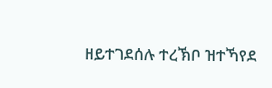ዘይተገደሰሉ ተረኽቦ ዝተኻየደ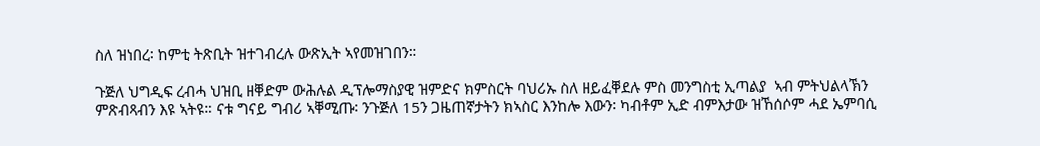ስለ ዝነበረ፡ ከምቲ ትጽቢት ዝተገብረሉ ውጽኢት ኣየመዝገበን።

ጉጅለ ህግዲፍ ረብሓ ህዝቢ ዘቐድም ውሕሉል ዲፕሎማስያዊ ዝምድና ክምስርት ባህሪኡ ስለ ዘይፈቐደሉ ምስ መንግስቲ ኢጣልያ  ኣብ ምትህልላኽን ምጽብጻብን እዩ ኣትዩ። ናቱ ግናይ ግብሪ ኣቐሚጡ፡ ንጉጅለ 15ን ጋዜጠኛታትን ክኣስር እንከሎ እውን፡ ካብቶም ኢድ ብምእታው ዝኸሰሶም ሓደ ኤምባሲ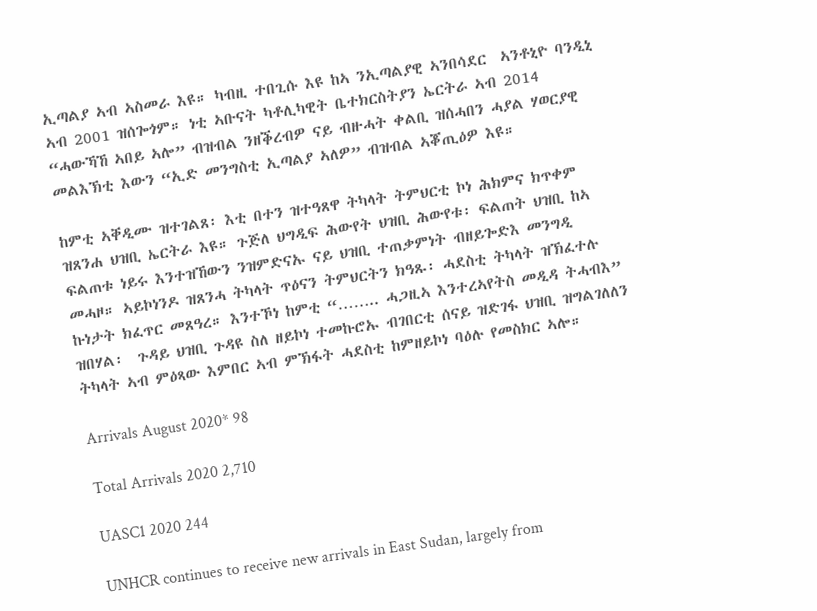ኢጣልያ ኣብ ኣስመራ እዩ። ካብዚ ተበጊሱ እዩ ከኣ ንኢጣልያዊ ኣንበሳደር  ኣንቶኒዮ ባንዲኒ ኣብ 2001 ዝሰጐጎም። ነቲ ኣቡናት ካቶሊካዊት ቤተክርስትያን ኤርትራ ኣብ 2014 “ሓውኻኸ ኣበይ ኣሎ” ብዝብል ንዘቕረብዎ ናይ ብዙሓት ቀልቢ ዝሰሓበን ሓያል ሃወርያዊ መልእኽቲ እውን “ኢድ መንግስቲ ኢጣልያ ኣለዎ” ብዝብል ኣቖጢዕዎ እዩ።

ከምቲ ኣቐዲሙ ዝተገልጸ፡ እቲ በተን ዝተዓጸዋ ትካላት ትምህርቲ ኮነ ሕክምና ክጥቀም ዝጸንሐ ህዝቢ ኤርትራ እዩ። ጉጅለ ህግዲፍ ሕውየት ህዝቢ ሕውየቱ፡ ፍልጠት ህዝቢ ከኣ ፍልጠቱ ነይሩ እንተዝኸውን ንዝምድናኡ ናይ ህዝቢ ተጠቃምነት ብዘይጐድእ መንግዲ መሓዞ። ኣይኮነንዶ ዝጸንሓ ትካላት ጥዕናን ትምህርትን ክዓጹ፡ ሓደስቲ ትካላት ዝኽፈተሉ ኩነታት ክፈጥር መጸዓረ። እንተኾነ ከምቲ “…….. ሓጋዚኣ እንተረኣየትስ መዲዳ ትሓብእ” ዝበሃል፡  ጉዳይ ህዝቢ ጉዳዩ ስለ ዘይኮነ ተመኩሮኡ ብገበርቲ ሰናይ ዝድገፋ ህዝቢ ዝግልገለለን  ትካላት ኣብ ምዕጻው እምበር ኣብ ምኽፋት ሓደስቲ ከምዘይኮነ ባዕሉ የመስክር ኣሎ።

Arrivals August 2020* 98

Total Arrivals 2020 2,710

UASC1 2020 244

UNHCR continues to receive new arrivals in East Sudan, largely from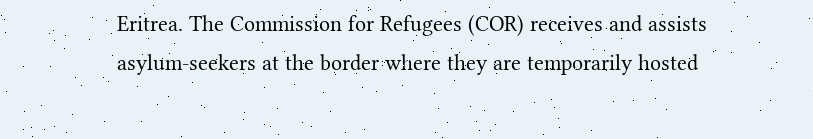Eritrea. The Commission for Refugees (COR) receives and assists asylum-seekers at the border where they are temporarily hosted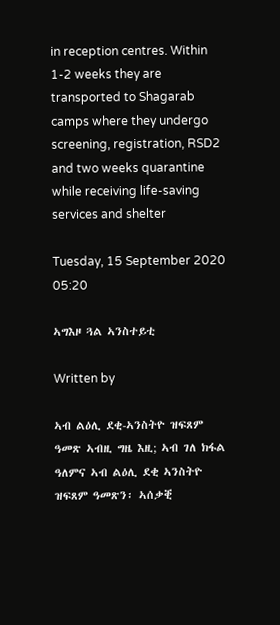in reception centres. Within 1-2 weeks they are transported to Shagarab camps where they undergo screening, registration, RSD2 and two weeks quarantine while receiving life-saving services and shelter

Tuesday, 15 September 2020 05:20

ኣግእዞ ጓል ኣንስተይቲ

Written by

ኣብ ልዕሊ ደቂ-ኣንስትዮ ዝፍጸም ዓመጽ ኣብዚ ግዜ እዚ; ኣብ ገለ ክፋል ዓለምና ኣብ ልዕሊ ደቂ ኣንስትዮ ዝፍጸም ዓመጽን፡ ኣሰቃቒ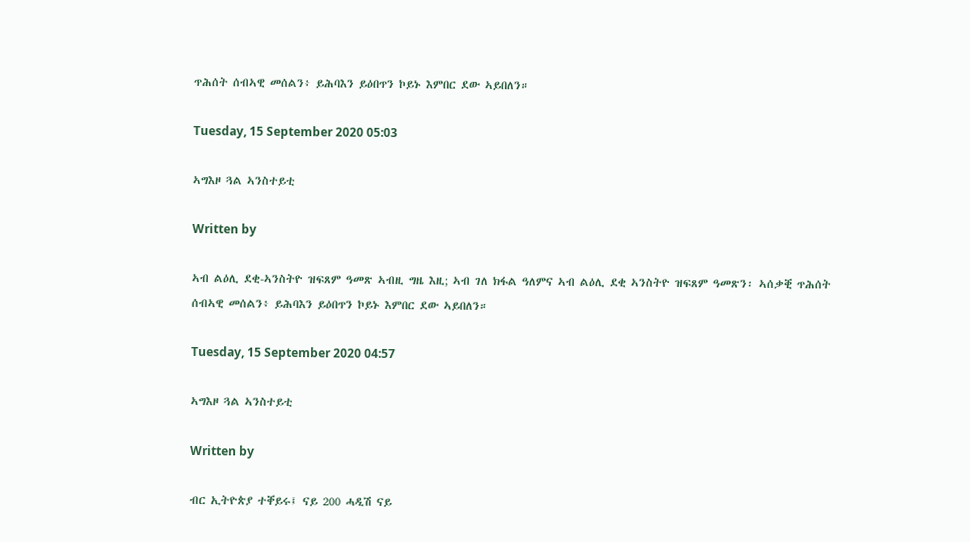ጥሕሰት ሰብኣዊ መሰልን፥ ይሕባእን ይዕበጥን ኮይኑ እምበር ደው ኣይበለን።

Tuesday, 15 September 2020 05:03

ኣግእዞ ጓል ኣንስተይቲ

Written by

ኣብ ልዕሊ ደቂ-ኣንስትዮ ዝፍጸም ዓመጽ ኣብዚ ግዜ እዚ; ኣብ ገለ ክፋል ዓለምና ኣብ ልዕሊ ደቂ ኣንስትዮ ዝፍጸም ዓመጽን፡ ኣሰቃቒ ጥሕሰት ሰብኣዊ መሰልን፥ ይሕባእን ይዕበጥን ኮይኑ እምበር ደው ኣይበለን።

Tuesday, 15 September 2020 04:57

ኣግእዞ ጓል ኣንስተይቲ

Written by

ብር ኢትዮጵያ ተቐይሩ፤ ናይ 200 ሓዲሽ ናይ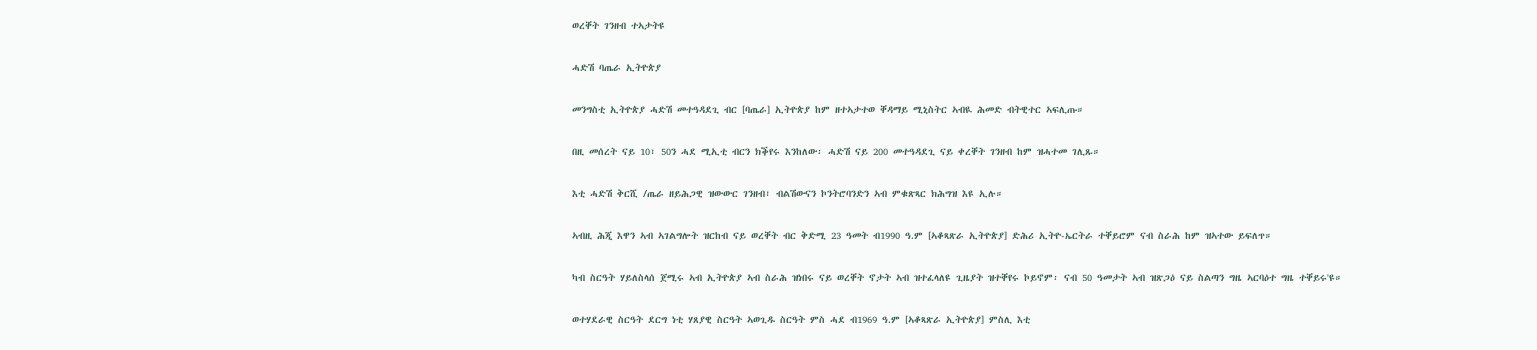ወረቐት ገንዘብ ተኣታትዩ

ሓድሽ ባጤራ ኢትዮጵያ

መንግስቲ ኢትዮጵያ ሓድሽ መተዓዳደጊ ብር [ባጤራ] ኢትዮጵያ ከም ዘተኣታተወ ቐዳማይ ሚኒስትር ኣብዪ ሕመድ ብትዊተር ኣፍሊጡ።

በዚ መሰረት ናይ 10፣ 50ን ሓደ ሚኢቲ ብርን ክቕየሩ እንከለው፡ ሓድሽ ናይ 200 መተዓዳደጊ ናይ ቀረቐት ገንዘብ ከም ዝሓተመ ገሊጹ።

እቲ ሓድሽ ቅርሺ /ጤራ ዘይሕጋዊ ዝውውር ገንዘብ፣ ብልሽውናን ኮንትሮባንድን ኣብ ምቁጽጻር ክሕግዝ እዩ ኢሉ።

ኣብዚ ሕጂ እዋን ኣብ ኣገልግሎት ዝርከብ ናይ ወረቐት ብር ቅድሚ 23 ዓመት ብ1990 ዓ.ም [ኣቆጻጽራ ኢትዮጵያ] ድሕሪ ኢትዮ-ኤርትራ ተቐይሮም ናብ ስራሕ ከም ዝኣተው ይፍለጥ።

ካብ ስርዓት ሃይለስላሰ ጀሚሩ ኣብ ኢትዮጵያ ኣብ ስራሕ ዝነበሩ ናይ ወረቐት ኖታት ኣብ ዝተፈላለዩ ጊዜያት ዝተቐየሩ ኮይኖም፡ ናብ 50 ዓመታት ኣብ ዝጽጋዕ ናይ ስልጣን ግዜ ኣርባዕተ ግዜ ተቐይሩ'ዩ።

ወተሃደራዊ ስርዓት ደርግ ነቲ ሃጸያዊ ስርዓት ኣወጊዱ ስርዓት ምስ ሓደ ብ1969 ዓ.ም [ኣቆጻጽራ ኢትዮጵያ] ምስሊ እቲ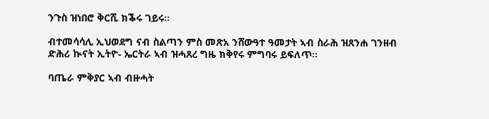ንጉስ ዝነበሮ ቅርሺ ክቕሩ ገይሩ።

ብተመሳሳሊ ኢህወደግ ናብ ስልጣን ምስ መጽአ ንሸውዓተ ዓመታት ኣብ ስራሕ ዝጸንሐ ገንዘብ ድሕሪ ኲናት ኢትዮ- ኤርትራ ኣብ ዝሓጸረ ግዜ ክቅየሩ ምግባሩ ይፍለጥ።

ባጤራ ምቅያር ኣብ ብዙሓት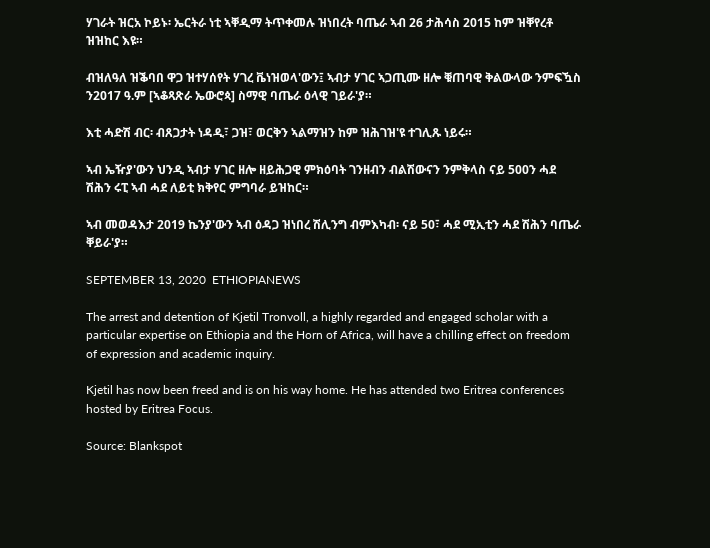ሃገራት ዝርአ ኮይኑ፡ ኤርትራ ነቲ ኣቐዲማ ትጥቀመሉ ዝነበረት ባጤራ ኣብ 26 ታሕሳስ 2015 ከም ዝቐየረቶ ዝዝከር እዩ።

ብዝለዓለ ዝቕባበ ዋጋ ዝተሃሰየት ሃገረ ቬነዝወላ'ውን፤ ኣብታ ሃገር ኣጋጢሙ ዘሎ ቑጠባዊ ቅልውላው ንምፍዃስ ን2017 ዓ.ም [ኣቆጻጽራ ኤውሮጳ] ስማዊ ባጤራ ዕላዊ ገይራ'ያ።

እቲ ሓድሽ ብር፡ ብጸጋታት ነዳዲ፣ ጋዝ፣ ወርቅን ኣልማዝን ከም ዝሕገዝ'ዩ ተገሊጹ ነይሩ።

ኣብ ኤዥያ'ውን ህንዲ ኣብታ ሃገር ዘሎ ዘይሕጋዊ ምክዕባት ገንዘብን ብልሽውናን ንምቅላስ ናይ 500ን ሓደ ሽሕን ሩፒ ኣብ ሓደ ለይቲ ክቅየር ምግባራ ይዝከር።

ኣብ መወዳእታ 2019 ኬንያ'ውን ኣብ ዕዳጋ ዝነበረ ሽሊንግ ብምእካብ፡ ናይ 50፣ ሓደ ሚኢቲን ሓደ ሽሕን ባጤራ ቐይራ'ያ።

SEPTEMBER 13, 2020  ETHIOPIANEWS

The arrest and detention of Kjetil Tronvoll, a highly regarded and engaged scholar with a particular expertise on Ethiopia and the Horn of Africa, will have a chilling effect on freedom of expression and academic inquiry.

Kjetil has now been freed and is on his way home. He has attended two Eritrea conferences hosted by Eritrea Focus.

Source: Blankspot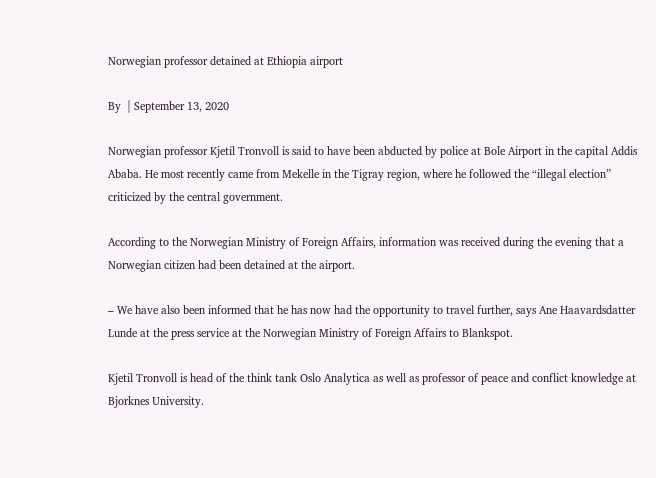Norwegian professor detained at Ethiopia airport

By  | September 13, 2020

Norwegian professor Kjetil Tronvoll is said to have been abducted by police at Bole Airport in the capital Addis Ababa. He most recently came from Mekelle in the Tigray region, where he followed the “illegal election” criticized by the central government.

According to the Norwegian Ministry of Foreign Affairs, information was received during the evening that a Norwegian citizen had been detained at the airport.

– We have also been informed that he has now had the opportunity to travel further, says Ane Haavardsdatter Lunde at the press service at the Norwegian Ministry of Foreign Affairs to Blankspot.

Kjetil Tronvoll is head of the think tank Oslo Analytica as well as professor of peace and conflict knowledge at Bjorknes University.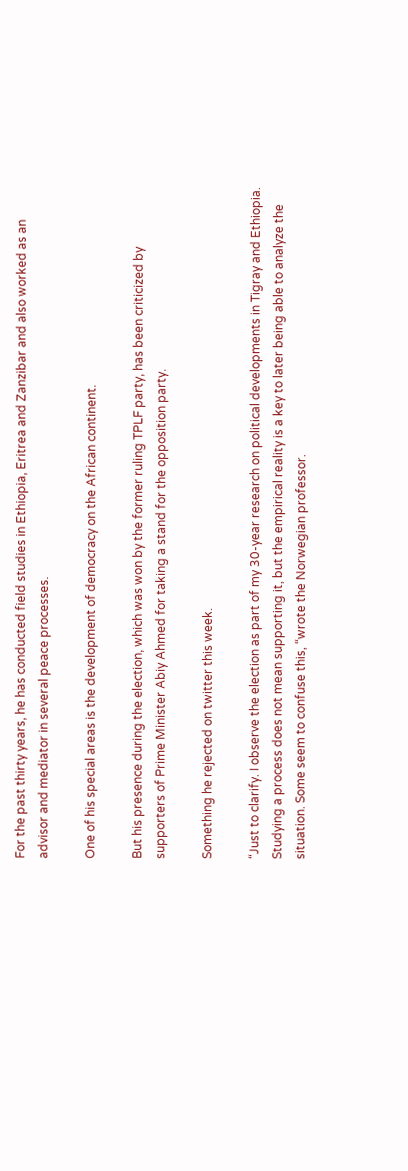For the past thirty years, he has conducted field studies in Ethiopia, Eritrea and Zanzibar and also worked as an advisor and mediator in several peace processes.

One of his special areas is the development of democracy on the African continent.

But his presence during the election, which was won by the former ruling TPLF party, has been criticized by supporters of Prime Minister Abiy Ahmed for taking a stand for the opposition party.

Something he rejected on twitter this week.

“Just to clarify. I observe the election as part of my 30-year research on political developments in Tigray and Ethiopia. Studying a process does not mean supporting it, but the empirical reality is a key to later being able to analyze the situation. Some seem to confuse this, “wrote the Norwegian professor.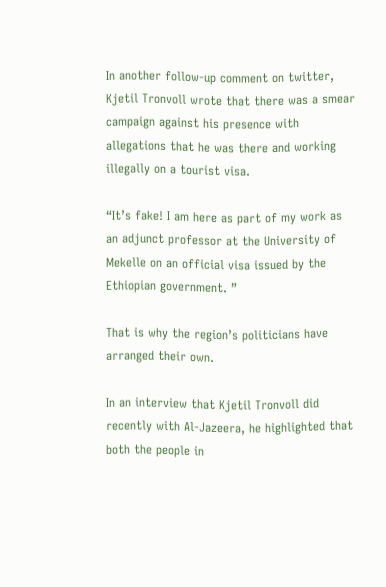In another follow-up comment on twitter, Kjetil Tronvoll wrote that there was a smear campaign against his presence with allegations that he was there and working illegally on a tourist visa.

“It’s fake! I am here as part of my work as an adjunct professor at the University of Mekelle on an official visa issued by the Ethiopian government. ”

That is why the region’s politicians have arranged their own.

In an interview that Kjetil Tronvoll did recently with Al-Jazeera, he highlighted that both the people in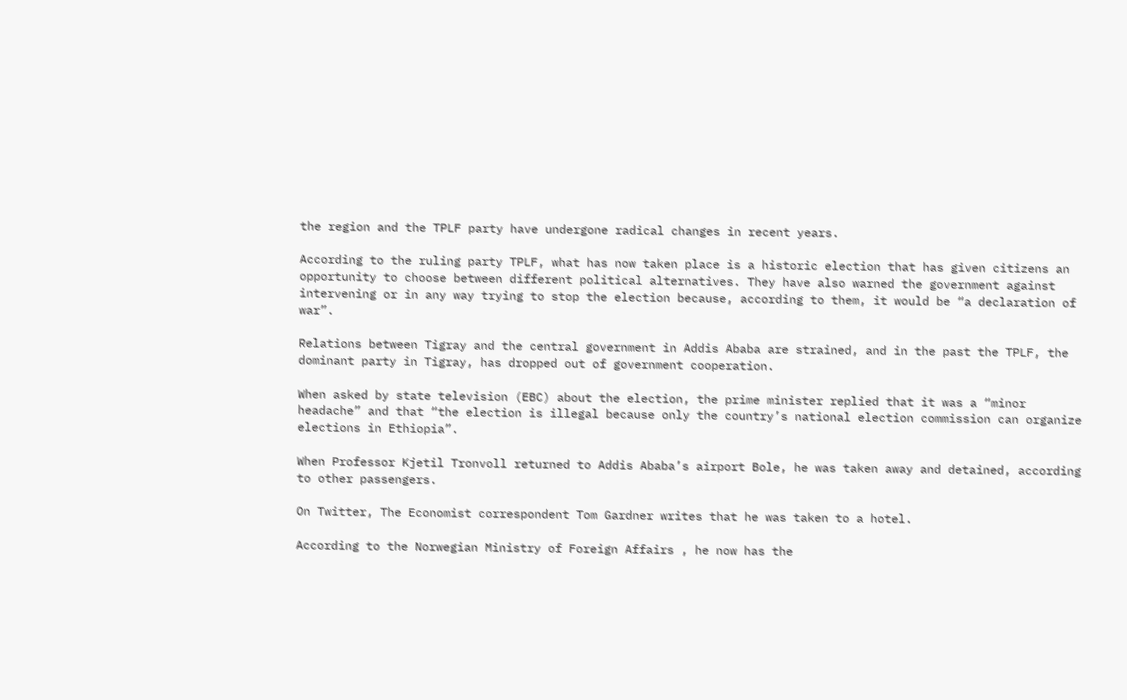the region and the TPLF party have undergone radical changes in recent years.

According to the ruling party TPLF, what has now taken place is a historic election that has given citizens an opportunity to choose between different political alternatives. They have also warned the government against intervening or in any way trying to stop the election because, according to them, it would be “a declaration of war”.

Relations between Tigray and the central government in Addis Ababa are strained, and in the past the TPLF, the dominant party in Tigray, has dropped out of government cooperation.

When asked by state television (EBC) about the election, the prime minister replied that it was a “minor headache” and that “the election is illegal because only the country’s national election commission can organize elections in Ethiopia”.

When Professor Kjetil Tronvoll returned to Addis Ababa’s airport Bole, he was taken away and detained, according to other passengers.

On Twitter, The Economist correspondent Tom Gardner writes that he was taken to a hotel.

According to the Norwegian Ministry of Foreign Affairs , he now has the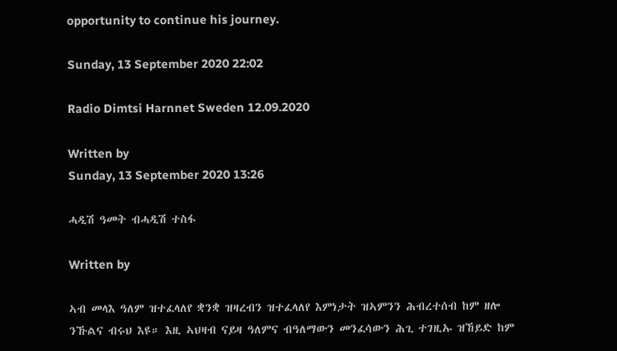opportunity to continue his journey.

Sunday, 13 September 2020 22:02

Radio Dimtsi Harnnet Sweden 12.09.2020

Written by
Sunday, 13 September 2020 13:26

ሓዲሽ ዓመት ብሓዲሽ ተስፋ

Written by

ኣብ መላእ ዓለም ዝተፈላለየ ቋንቋ ዝዛረብን ዝተፈላለየ እምነታት ዝኣምንን ሕብረተሰብ ከም ዘሎ ንኹልና ብሩህ እዩ። እዚ ኣህዛብ ናይዛ ዓለምና ብዓለማውን መንፈሳውን ሕጊ ተገዚኡ ዝኸይድ ከም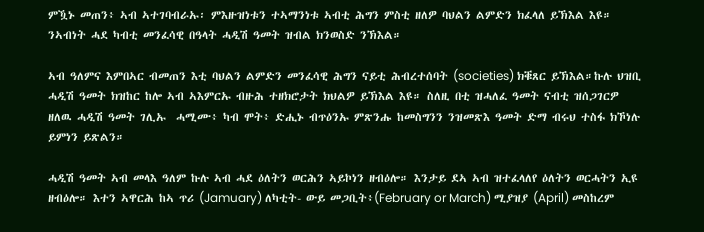ምዃኑ መጠን፥ ኣብ ኣተገባብራኡ፡ ምእዙዝነቱን ተኣማንነቱ ኣብቲ ሕግን ምስቲ ዘለዎ ባህልን ልምድን ክፈላለ ይኽእል እዩ። ንኣብነት ሓደ ካብቲ መንፈሳዊ በዓላት ሓዲሽ ዓመት ዝብል ክንወስድ ንኽእል።

ኣብ ዓለምና እምበኣር ብመጠን እቲ ባህልን ልምድን መንፈሳዊ ሕግን ናይቲ ሕብረተሰባት (societies) ክቑጸር ይኽእል።ኩሉ ህዝቢ ሓዲሽ ዓመት ክዝከር ከሎ ኣብ ኣእምርኡ ብዙሕ ተዘክሮታት ክህልዎ ይኽእል እዩ። ስለዚ በቲ ዝሓለፈ ዓመት ናብቲ ዝሰጋገርዎ ዘለዉ ሓዲሽ ዓመት ገሊኡ  ሓሚሙ፥ ካብ ሞት፥ ድሒኑ ብጥዕንኡ ምጽንሑ ከመስግንን ንዝመጽእ ዓመት ድማ ብሩህ ተስፋ ክኾነሉ  ይምነን ይጽልን።

ሓዲሽ ዓመት ኣብ መላእ ዓለም ኩሉ ኣብ ሓደ ዕለትን ወርሕን ኣይኮነን ዘብዕሎ። እንታይ ደኣ ኣብ ዝተፈላለየ ዕለትን ወርሓትን ኢዩ ዘብዕሎ። እተን ኣዋርሕ ከኣ ጥሪ (Jamuary) ለካቲት- ውይ መጋቢት፥(February or March) ሚያዝያ (April) መስከረም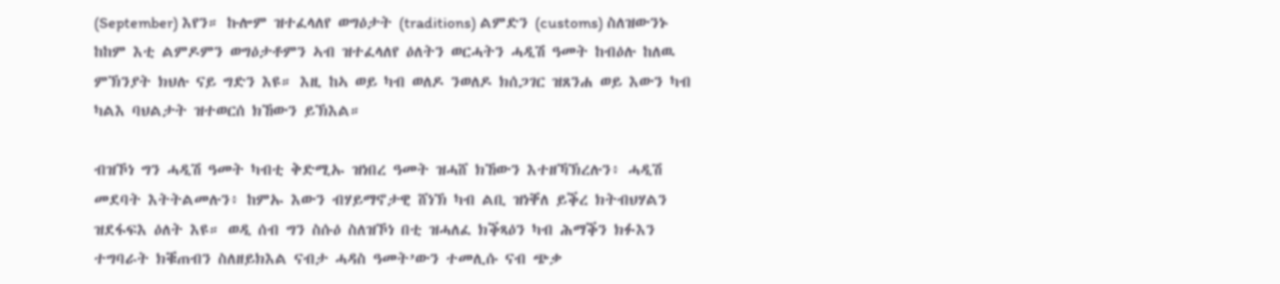(September) እየን። ኩሎም ዝተፈላለየ ወግዕታት (traditions) ልምድን (customs) ስለዝውንኑ ከከም እቲ ልምዶምን ወግዕታቶምን ኣብ ዝተፈላለየ ዕለትን ወርሓትን ሓዲሽ ዓመት ከብዕሉ ከለዉ ምኽንያት ክህሉ ናይ ግድን እዩ። እዚ ከኣ ወይ ካብ ወለዶ ንወለዶ ክሰጋገር ዝጸንሐ ወይ እውን ካብ ካልእ ባህልታት ዝተወርሰ ክኸውን ይኽእል።

ብዝኾነ ግን ሓዲሽ ዓመት ካብቲ ቅድሚኡ ዝነበረ ዓመት ዝሓሸ ክኸውን እተዘኻኽረሉን፥ ሓዲሽ መደባት እትትልመሉን፥ ከምኡ እውን ብሃይማኖታዊ ሸነኽ ካብ ልቢ ዝነቐለ ይቕረ ክትብህሃልን ዝደፋፍእ ዕለት እዩ። ወዲ ሰብ ግን ስሱዕ ስለዝኾነ በቲ ዝሓለፈ ክቕጻዕን ካብ ሕማቕን ክፉእን ተግባራት ክቑጠብን ስለዘይክእል ናብታ ሓዳስ ዓመት’ውን ተመሊሱ ናብ ጭቃ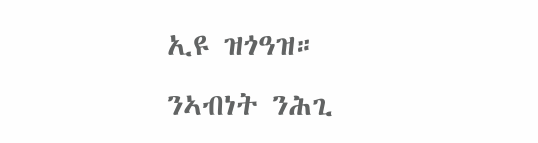ኢዩ ዝጎዓዝ። ንኣብነት ንሕጊ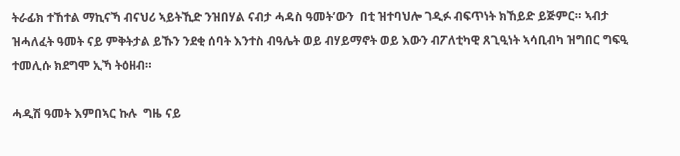ትራፊክ ተኸተል ማኪናኻ ብናህሪ ኣይትኺድ ንዝበሃል ናብታ ሓዳስ ዓመት’ውን  በቲ ዝተባህሎ ገዲፉ ብፍጥነት ክኸይድ ይጅምር። ኣብታ ዝሓለፈት ዓመት ናይ ምቅትታል ይኹን ንደቂ ሰባት እንተስ ብዓሌት ወይ ብሃይማኖት ወይ እውን ብፖለቲካዊ ጸጊዒነት ኣሳቢብካ ዝግበር ግፍዒ ተመሊሱ ክደግሞ ኢኻ ትዕዘብ።

ሓዲሽ ዓመት እምበኣር ኩሉ  ግዜ ናይ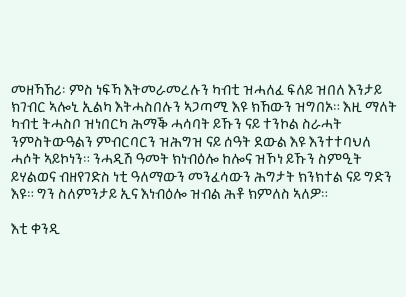መዘኻኸሪ፡ ምስ ነፍኻ እትመራመረሉን ካብቲ ዝሓለፈ ፍለይ ዝበለ እንታይ ክገብር ኣሎኒ ኢልካ እትሓስበሉን ኣጋጣሚ እዩ ክኸውን ዝግበኦ። እዚ ማለት ካብቲ ትሓስቦ ዝነበርካ ሕማቕ ሓሳባት ይኹን ናይ ተንኮል ስራሓት ንምስትውዓልን ምብርባርን ዝሕግዝ ናይ ሰዓት ደውል እዩ እንተተባህለ ሓሶት ኣይኮነን። ንሓዲሽ ዓመት ክነብዕሎ ከሎና ዝኾነ ይኹን ስምዒት ይሃልወና ብዘየገድስ ነቲ ዓለማውን መንፈሳውን ሕግታት ክንክተል ናይ ግድን እዩ። ግን ስለምንታይ ኢና እነብዕሎ ዝብል ሕቶ ክምለስ ኣለዎ።

እቲ ቀንዲ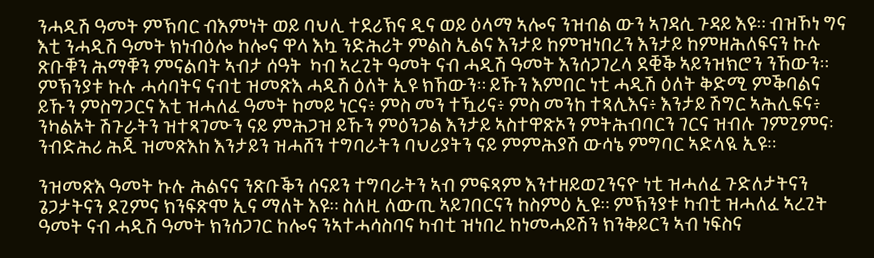ንሓዲሽ ዓመት ምኽባር ብእምነት ወይ ባህሊ ተደሪኽና ዲና ወይ ዕላማ ኣሎና ንዝብል ውን ኣገዳሲ ጉዳይ እዩ። ብዝኾነ ግና እቲ ንሓዲሽ ዓመት ክነብዕሎ ከሎና ዋላ እኳ ንድሕሪት ምልስ ኢልና እንታይ ከምዝነበረን እንታይ ከምዘሕለፍናን ኩሉ ጽቡቑን ሕማቑን ምናልባት ኣብታ ሰዓት  ካብ ኣረጊት ዓመት ናብ ሓዲሽ ዓመት እንሰጋገረላ ደቒቕ ኣይንዝክሮን ንኸውን። ምኽንያቱ ኩሉ ሓሳባትና ናብቲ ዝመጽእ ሓዲሽ ዕለት ኢዩ ክኸውን። ይኹን እምበር ነቲ ሓዲሽ ዕለት ቅድሚ ምቕባልና ይኹን ምስግጋርና እቲ ዝሓለፈ ዓመት ከመይ ነርና፥ ምስ መን ተዃሪና፥ ምስ መንከ ተጻሊእና፥ እንታይ ሽግር ኣሕሊፍና፥ ንካልኦት ሽጉራትን ዝተጻገሙን ናይ ምሕጋዝ ይኹን ምዕንጋል እንታይ ኣስተዋጽኦን ምትሕብባርን ገርና ዝብሉ ገምጊምና፡ ንብድሕሪ ሕጂ ዝመጽእከ እንታይን ዝሓሸን ተግባራትን ባህሪያትን ናይ ምምሕያሽ ውሳኔ ምግባር ኣድላዪ ኢዩ።

ንዝመጽእ ዓመት ኩሉ ሕልናና ንጽቡቕን ሰናይን ተግባራትን ኣብ ምፍጻም እንተዘይወጊንናዮ ነቲ ዝሓለፈ ጉድለታትናን ጌጋታትናን ደጊምና ክንፍጽሞ ኢና ማለት እዩ። ስለዚ ለውጢ ኣይገበርናን ከስምዕ ኢዩ። ምኽንያቱ ካብቲ ዝሓለፈ ኣረጊት ዓመት ናብ ሓዲሽ ዓመት ክንሰጋገር ከሎና ንኣተሓሳስባና ካብቲ ዝነበረ ከነመሓይሽን ክንቅይርን ኣብ ነፍስና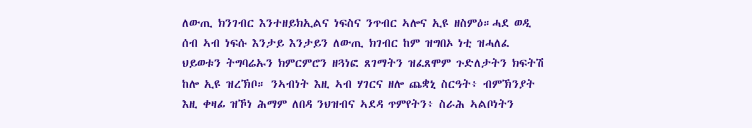ለውጢ ክንገብር እንተዘይክኢልና ነፍስና ንጥብር ኣሎና ኢዩ ዘስምዕ።ሓደ ወዲ ሰብ ኣብ ነፍሱ እንታይ እንታይን ለውጢ ክገብር ከም ዝግበኦ ነቲ ዝሓለፈ ህይወቱን ትግባሬኡን ክምርምሮን ዘጓነፎ ጸገማትን ዝፈጸሞም ጉድለታትን ክፍትሽ ከሎ ኢዩ ዝረኽቦ። ንኣብነት እዚ ኣብ ሃገርና ዘሎ ጨቋኒ ስርዓት፥ ብምኽንያት እዚ ቀዛፊ ዝኾነ ሕማም ለበዳ ንህዝብና ኣደዳ ጥምየትን፥ ስራሕ ኣልቦነትን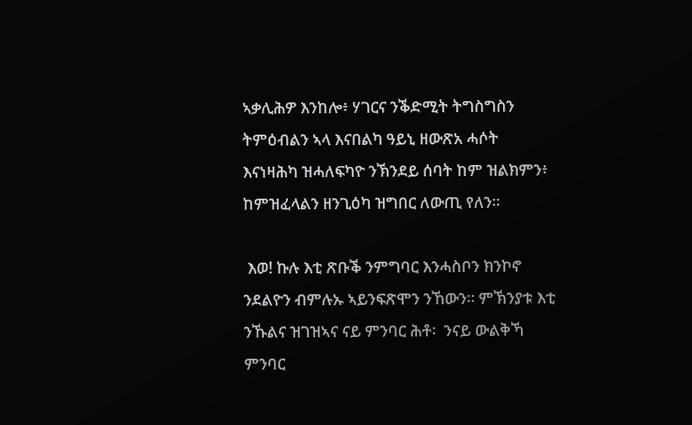ኣቃሊሕዎ እንከሎ፥ ሃገርና ንቕድሚት ትግስግስን ትምዕብልን ኣላ እናበልካ ዓይኒ ዘውጽአ ሓሶት እናነዛሕካ ዝሓለፍካዮ ንኽንደይ ሰባት ከም ዝልክምን፥ ከምዝፈላልን ዘንጊዕካ ዝግበር ለውጢ የለን።

 እወ! ኩሉ እቲ ጽቡቕ ንምግባር እንሓስቦን ክንኮኖ ንደልዮን ብምሉኡ ኣይንፍጽሞን ንኸውን። ምኽንያቱ እቲ ንኹልና ዝገዝኣና ናይ ምንባር ሕቶ፡  ንናይ ውልቅኻ ምንባር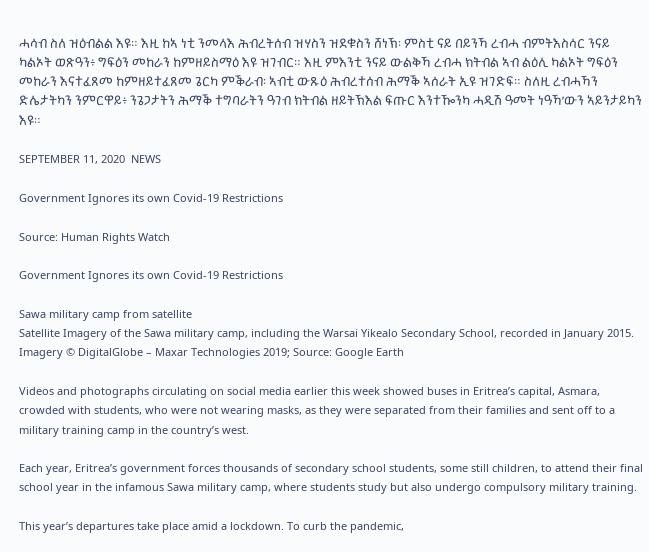ሓሳብ ስለ ዝዕብልል እዩ። እዚ ከኣ ነቲ ንመላእ ሕብረትሰብ ዝሃስን ዝደቁስን ሸነኽ፡ ምስቲ ናይ በይንኻ ረብሓ ብምትእስሳር ንናይ ካልኦት ወጽዓን፥ ግፍዕን መከራን ከምዘይስማዕ እዩ ዝገብር። እዚ ምእንቲ ንናይ ውልቅኻ ረብሓ ክትብል ኣብ ልዕሊ ካልኦት ግፍዕን መከራን እናተፈጸመ ከምዘይተፈጸመ ጌርካ ምቕራብ፡ ኣብቲ ውጹዕ ሕብረተሰብ ሕማቕ ኣሰራት ኢዩ ዝገድፍ። ስለዚ ረብሓኻን ድሌታትካን ንምርዋይ፥ ንጌጋታትን ሕማቕ ተግባራትን ዓገብ ክትብል ዘይትኽእል ፍጡር እንተዀንካ ሓዲሽ ዓመት ነዓኻ’ውን ኣይንታይካን እዩ።

SEPTEMBER 11, 2020  NEWS

Government Ignores its own Covid-19 Restrictions

Source: Human Rights Watch

Government Ignores its own Covid-19 Restrictions

Sawa military camp from satellite
Satellite Imagery of the Sawa military camp, including the Warsai Yikealo Secondary School, recorded in January 2015.  Imagery © DigitalGlobe – Maxar Technologies 2019; Source: Google Earth

Videos and photographs circulating on social media earlier this week showed buses in Eritrea’s capital, Asmara, crowded with students, who were not wearing masks, as they were separated from their families and sent off to a military training camp in the country’s west.

Each year, Eritrea’s government forces thousands of secondary school students, some still children, to attend their final school year in the infamous Sawa military camp, where students study but also undergo compulsory military training.

This year’s departures take place amid a lockdown. To curb the pandemic,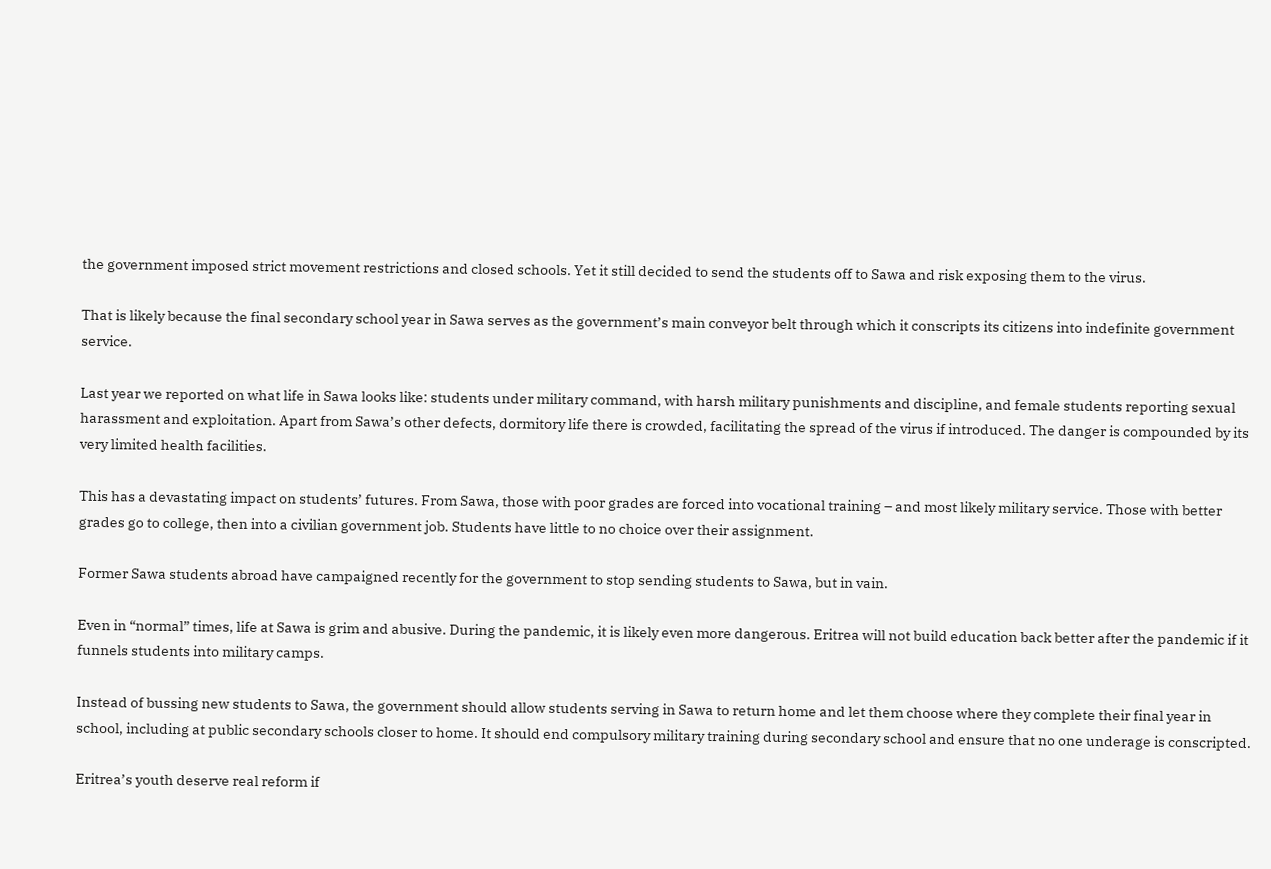the government imposed strict movement restrictions and closed schools. Yet it still decided to send the students off to Sawa and risk exposing them to the virus.

That is likely because the final secondary school year in Sawa serves as the government’s main conveyor belt through which it conscripts its citizens into indefinite government service.

Last year we reported on what life in Sawa looks like: students under military command, with harsh military punishments and discipline, and female students reporting sexual harassment and exploitation. Apart from Sawa’s other defects, dormitory life there is crowded, facilitating the spread of the virus if introduced. The danger is compounded by its very limited health facilities.

This has a devastating impact on students’ futures. From Sawa, those with poor grades are forced into vocational training – and most likely military service. Those with better grades go to college, then into a civilian government job. Students have little to no choice over their assignment.

Former Sawa students abroad have campaigned recently for the government to stop sending students to Sawa, but in vain.

Even in “normal” times, life at Sawa is grim and abusive. During the pandemic, it is likely even more dangerous. Eritrea will not build education back better after the pandemic if it funnels students into military camps.

Instead of bussing new students to Sawa, the government should allow students serving in Sawa to return home and let them choose where they complete their final year in school, including at public secondary schools closer to home. It should end compulsory military training during secondary school and ensure that no one underage is conscripted.

Eritrea’s youth deserve real reform if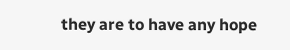they are to have any hope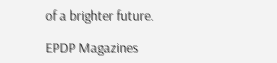of a brighter future.

EPDP Magazines